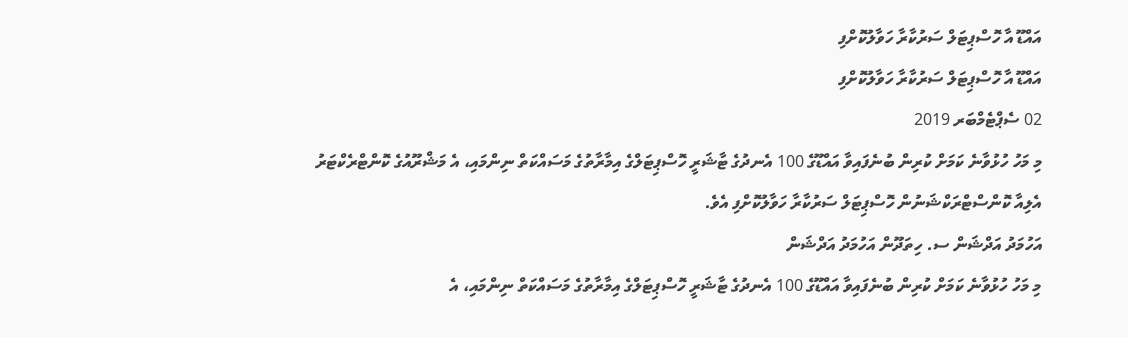އައްޑޫ އާ ހޮސްޕިޓަލް ސަރުކާރާ ހަވާލުކޮށްފި
އައްޑޫ އާ ހޮސްޕިޓަލް ސަރުކާރާ ހަވާލުކޮށްފި
02 ސެޕްޓެމްބަރ 2019
މި މަހު ހުޅުވާނެ ކަމަށް ކުރިން ބުނެފައިވާ އައްޑޫގެ 100 އެނދުގެ ޓާޝަރީ ހޮސްޕިޓަލްގެ އިމާރާތުގެ މަސައްކަތް ނިންމައި، އެ މަޝްރޫއުގެ ކޮންޓްރެކްޓަރު އެލިއާ ކޮންސްޓްރަކްޝަނުން ހޮސްޕިޓަލް ސަރުކާރާ ހަވާލުކޮށްފި އެވެ.
އަހުމަދު އަދްޝަން ސ. ހިތަދޫން އަހުމަދު އަދްޝަން
މި މަހު ހުޅުވާނެ ކަމަށް ކުރިން ބުނެފައިވާ އައްޑޫގެ 100 އެނދުގެ ޓާޝަރީ ހޮސްޕިޓަލްގެ އިމާރާތުގެ މަސައްކަތް ނިންމައި، އެ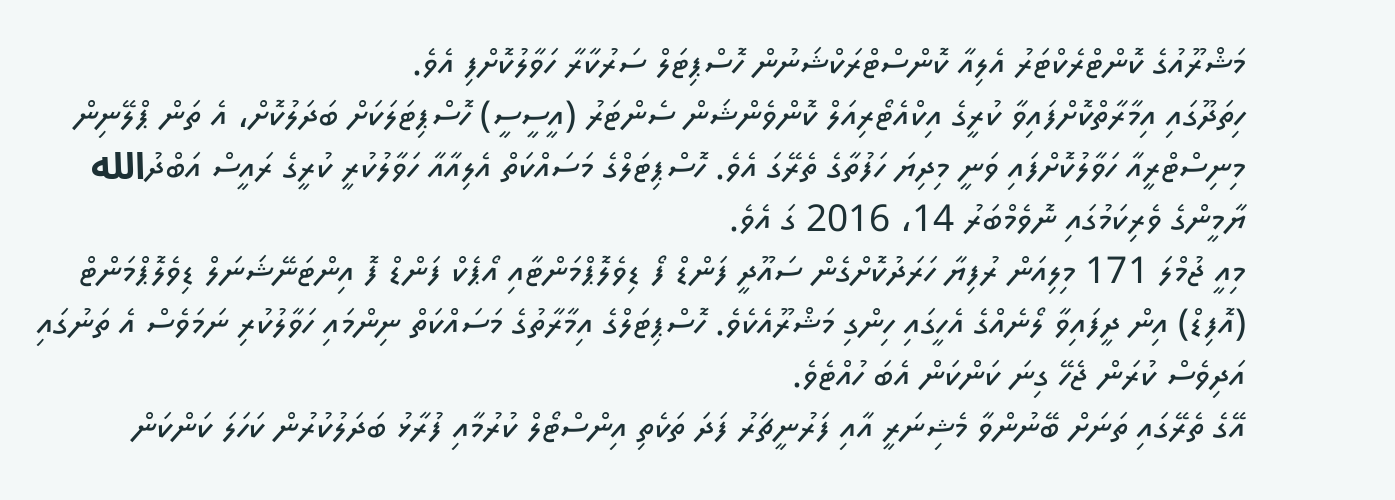މަޝްރޫއުގެ ކޮންޓްރެކްޓަރު އެލިއާ ކޮންސްޓްރަކްޝަނުން ހޮސްޕިޓަލް ސަރުކާރާ ހަވާލުކޮށްފި އެވެ.
ހިތަދޫގައި އިމާރާތްކޮށްފައިވާ ކުރީގެ އިކްއެޓޯރިއަލް ކޮންވެންޝަން ސެންޓަރު (އީސީސީ) ހޮސްޕިޓަލަކަށް ބަދަލުކޮށް، އެ ތަން ޕްލޭނިން މިނިސްޓްރީއާ ހަވާލުކޮށްފައި ވަނީ މިދިޔަ ހަފުތާގެ ތެރޭގަ އެވެ. ހޮސްޕިޓަލްގެ މަސައްކަތް އެލިއާއާ ހަވާލުކުރީ ކުރީގެ ރައީސް އަބްދުالله ޔާމީންގެ ވެރިކަމުގައި ނޮވެމްބަރު 14، 2016 ގަ އެވެ.
މިއީ ޖުމްލަ 171 މިލިއަން ރުފިޔާ ހަރަދުކޮށްގެން ސައޫދީ ފަންޑް ފޯ ޑިވެލޮޕްމަންޓާއި އޯޕެކް ފަންޑް ފޮ އިންޓަނޭޝަނަލް ޑިވެލޮޕްމަންޓް (އޮފިޑް) އިން ދީފައިވާ ލޯނެއްގެ އެހީގައި ހިންގި މަޝްރޫއެކެވެ. ހޮސްޕިޓަލްގެ އިމާރާތުގެ މަސައްކަތް ނިންމައި ހަވާލުކުރި ނަމަވެސް އެ ތަނުގައި އަދިވެސް ކުރަން ޖެހޭ ގިނަ ކަންކަން އެބަ ހުއްޓެވެ.
އޭގެ ތެރޭގައި ތަނަށް ބޭނުންވާ މެޝިނަރީ އާއި ފަރުނީޗަރު ފަދަ ތަކެތި އިންސްޓޯލް ކުރުމާއި ފުރާޅު ބަދަލުކުރުން ކަހަލަ ކަންކަން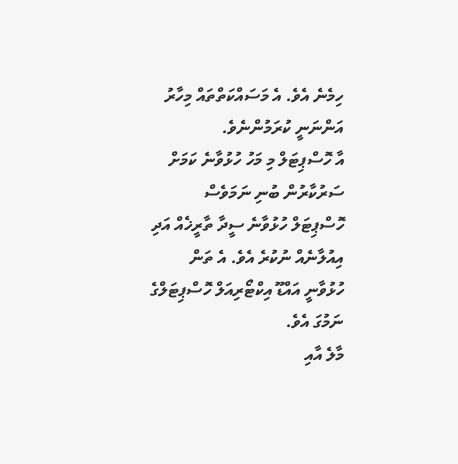ހިމެނެ އެވެ. އެ މަސައްކަތްތައް މިހާރު އަންނަނީ ކުރަމުންނެވެ.
އާ ހޮސްޕިޓަލް މި މަހު ހުޅުވާނެ ކަމަށް ސަރުކާރުން ބުނި ނަމަވެސް ހޮސްޕިޓަލް ހުޅުވާނެ ސީދާ ތާރީޚެއް އަދި އިއުލާނެއް ނުކުރެ އެވެ. އެ ތަން ހުޅުވާނީ އައްޑޫ އިކްޓޯރިއަލް ހޮސްޕިޓަލްގެ ނަމުގަ އެވެ.
މާލެ އާއި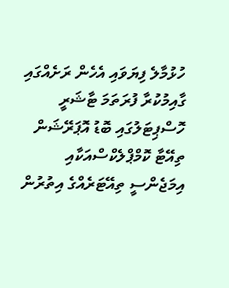ހުޅުމާލެ ފިޔަވައި އެހެން ރަށެއްގައި ގާއިމުކުރާ ފުރަތަމަ ޓާޝަރީ ހޮސްޕިޓަލުގައި ބޮޑު އޮޕަރޭޝަން ތިއޭޓާ ކޮމްޕްލެކްސްއަކާއި އިމަޖެންސީ ތިއޭޓަރެއްގެ އިތުރުން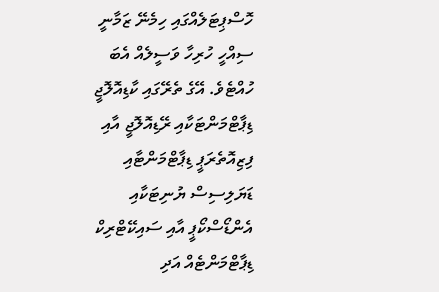ހޮސްޕިޓަލެއްގައި ހިމެނޭ ޒަމާނީ ސިއްހީ ހުރިހާ ވަސީލެއް އެބަ ހުއްޓެވެ. އޭގެ ތެރޭގައި ކާޑިއޮލޮޖީ ޑިޕާޓްމަންޓަކާއި ރޭޑިއޮލޮޖީ އާއި ފިޒިއޮތެރަޕީ ޑިޕާޓްމަންޓާއި ޑަޔަލިސިސް ޔުނިޓަކާއި އެންޑޯސްކޯޕީ އާއި ސައިކޭޓްރިކް ޑިޕާޓްމަންޓެއް އަދި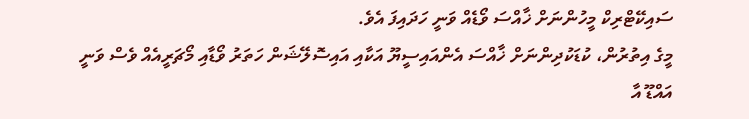ސައިކޭޓްރިކް މީހުންނަށް ޚާއްސަ ވޯޑެއް ވަނީ ހަދައިފަ އެވެ.
މީގެ އިތުރުން، ކުޑަކުދިންނަށް ޚާއްސަ އެންއައިސީޔޫ އަކާއި އައިސޮލޭޝަން ހަތަރު ވޯޑާއި މޯޗަރީއެއް ވެސް ވަނީ އައްޑޫ އާ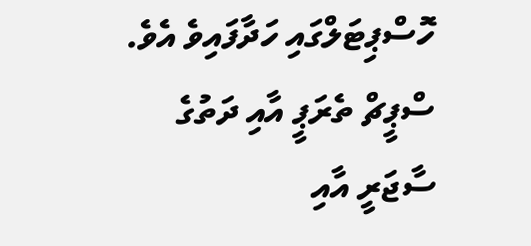ހޮސްޕިޓަލްގައި ހަދާފައިވެ އެވެ. ސްޕީޗް ތެރަޕީ އާއި ދަތުގެ ސާޖަރީ އާއި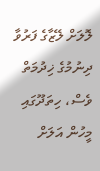ލޮލަށް ލޭޒާގެ ފަރުވާ ދިނުމުގެ ޚިދުމަތް ވެސް، ހިތަދޫގައި މީހުން އަލަށް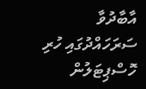އާބާދުވާ ސަރަހައްދުގައި ހުރި ހޮސްޕިޓަލުން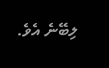ލިބޭނެ އެވެ.